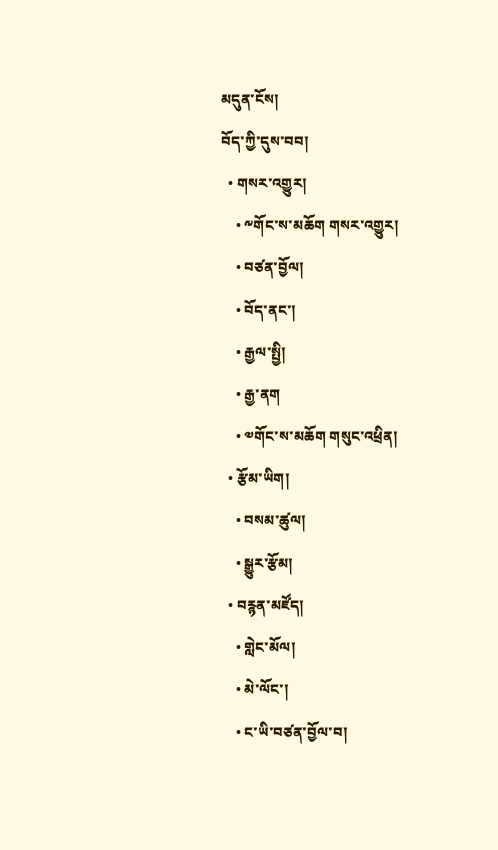མདུན་ངོས།
བོད་ཀྱི་དུས་བབ།
  • གསར་འགྱུར།
    • ༸གོང་ས་མཆོག གསར་འགྱུར།
    • བཙན་བྱོལ།
    • བོད་ནང་།
    • རྒྱལ་སྤྱི།
    • རྒྱ་ནག
    • ༧གོང་ས་མཆོག གསུང་འཕྲིན།
  • རྩོམ་ཡིག།
    • བསམ་ཚུལ།
    • སྒྱུར་རྩོམ།
  • བརྙན་མཛོད།
    • གླེང་མོལ།
    • མེ་ལོང་།
    • ང་ཡི་བཙན་བྱོལ་བ།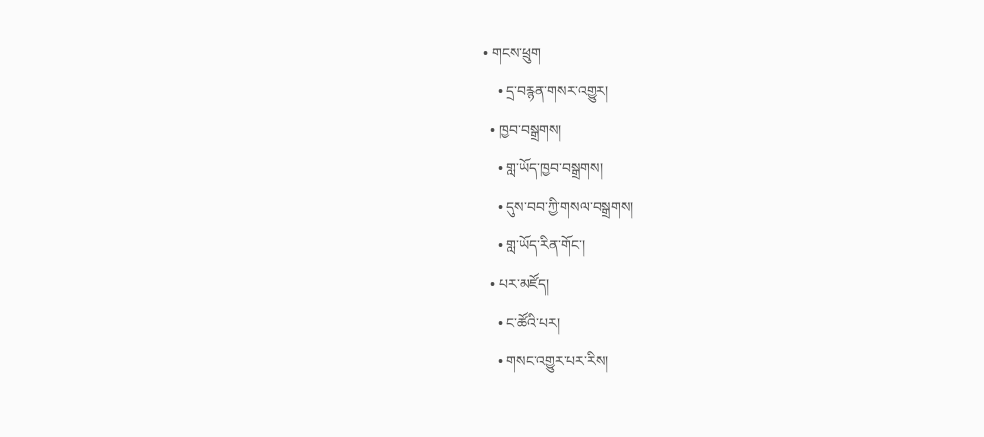• གངས་ཕྲུག
    • དྲ་བརྙན་གསར་འགྱུར།
  • ཁྱབ་བསྒྲགས།
    • གླ་ཡོད་ཁྱབ་བསྒྲགས།
    • དུས་བབ་ཀྱི་གསལ་བསྒྲགས།
    • གླ་ཡོད་རིན་གོང་།
  • པར་མཛོད།
    • ང་ཚོའི་པར།
    • གསང་འགྱུར་པར་རིས།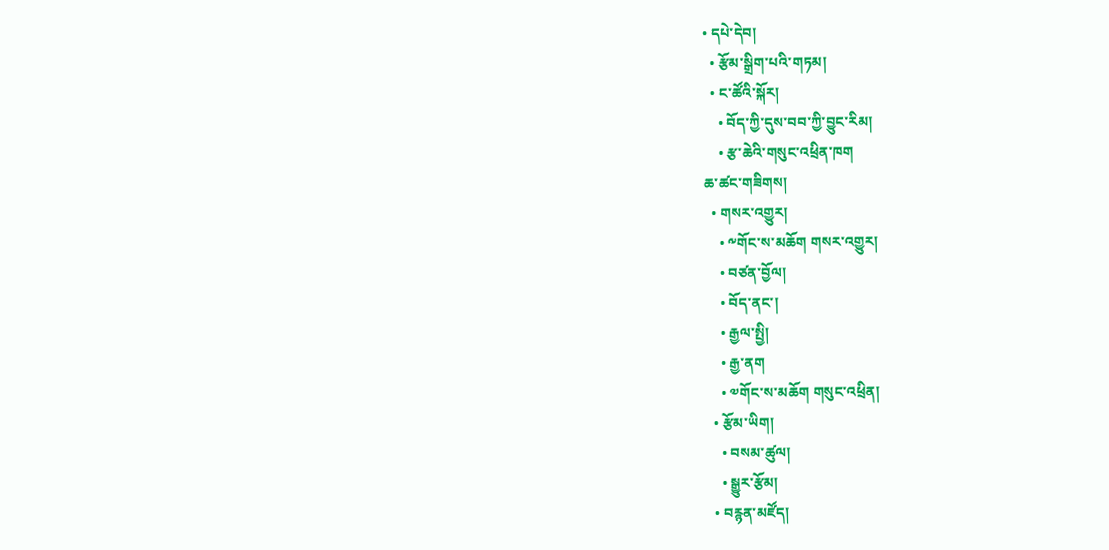• དཔེ་དེབ།
  • རྩོམ་སྒྲིག་པའི་གཏམ།
  • ང་ཚོའི་སྐོར།
    • བོད་ཀྱི་དུས་བབ་ཀྱི་བྱུང་རིམ།
    • རྩ་ཆེའི་གསུང་འཕྲིན་ཁག
ཆ་ཚང་གཟིགས།
  • གསར་འགྱུར།
    • ༸གོང་ས་མཆོག གསར་འགྱུར།
    • བཙན་བྱོལ།
    • བོད་ནང་།
    • རྒྱལ་སྤྱི།
    • རྒྱ་ནག
    • ༧གོང་ས་མཆོག གསུང་འཕྲིན།
  • རྩོམ་ཡིག།
    • བསམ་ཚུལ།
    • སྒྱུར་རྩོམ།
  • བརྙན་མཛོད།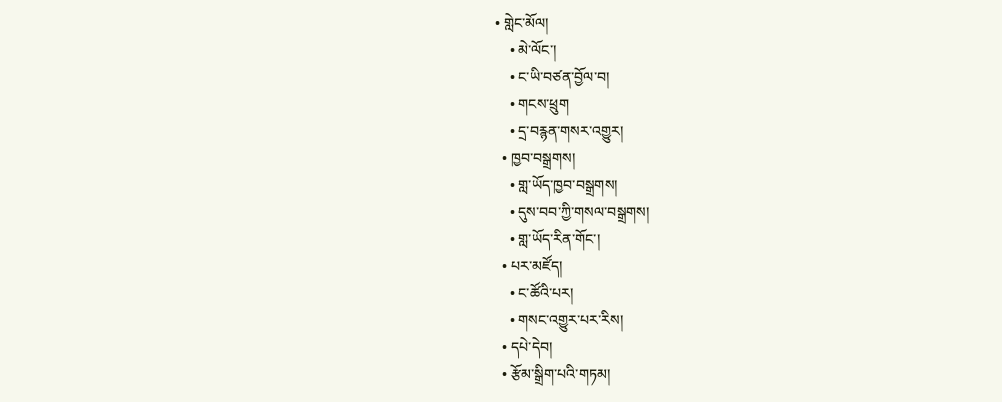• གླེང་མོལ།
    • མེ་ལོང་།
    • ང་ཡི་བཙན་བྱོལ་བ།
    • གངས་ཕྲུག
    • དྲ་བརྙན་གསར་འགྱུར།
  • ཁྱབ་བསྒྲགས།
    • གླ་ཡོད་ཁྱབ་བསྒྲགས།
    • དུས་བབ་ཀྱི་གསལ་བསྒྲགས།
    • གླ་ཡོད་རིན་གོང་།
  • པར་མཛོད།
    • ང་ཚོའི་པར།
    • གསང་འགྱུར་པར་རིས།
  • དཔེ་དེབ།
  • རྩོམ་སྒྲིག་པའི་གཏམ།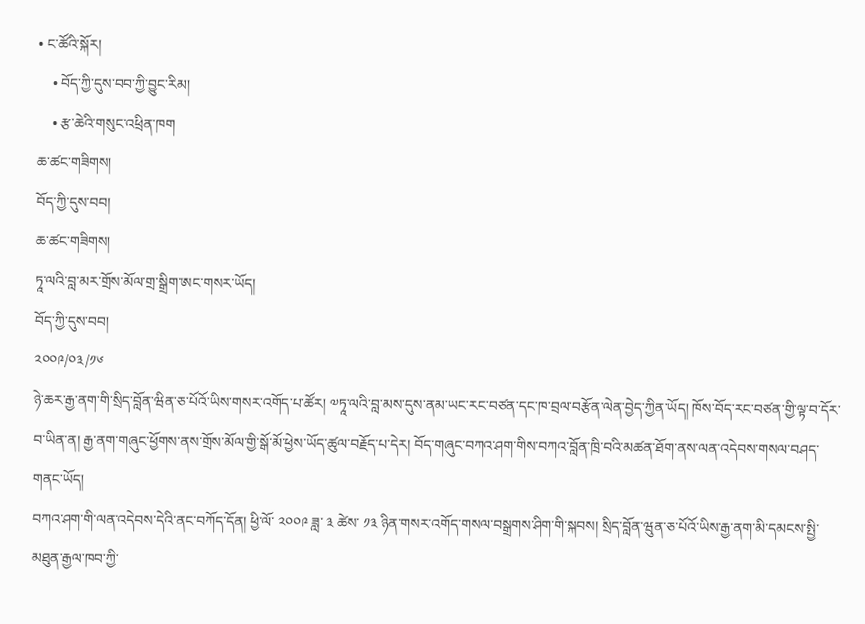• ང་ཚོའི་སྐོར།
    • བོད་ཀྱི་དུས་བབ་ཀྱི་བྱུང་རིམ།
    • རྩ་ཆེའི་གསུང་འཕྲིན་ཁག
ཆ་ཚང་གཟིགས།
བོད་ཀྱི་དུས་བབ།
ཆ་ཚང་གཟིགས།
ཏཱ་ལའི་བླ་མར་གྲོས་མོལ་གྲ་སྒྲིག་ཨང་གསར་ཡོད།
བོད་ཀྱི་དུས་བབ།
༢༠༠༩/༠༣/༡༦
ཉེ་ཆར་རྒྱ་ནག་གི་སྲིད་བློན་ཝིན་ཅ་པོའོ་ཡིས་གསར་འགོད་པ་ཚོར། ༧ཏཱ་ལའི་བླ་མས་དུས་ནམ་ཡང་རང་བཙན་དང་ཁ་བྲལ་བརྩོན་ལེན་བྱེད་ཀྱིན་ཡོད། ཁོས་བོད་རང་བཙན་གྱི་ལྟ་བ་དོར་བ་ཡིན་ན། རྒྱ་ནག་གཞུང་ཕྱོགས་ནས་གྲོས་མོལ་གྱི་སྒོ་མོ་ཕྱེས་ཡོད་ཚུལ་བརྗོད་པ་དེར། བོད་གཞུང་བཀའ་ཤག་གིས་བཀའ་བློན་ཁྲི་བའི་མཚན་ཐོག་ནས་ལན་འདེབས་གསལ་བཤད་གནང་ཡོད།
བཀའ་ཤག་གི་ལན་འདེབས་དེའི་ནང་བཀོད་དོན། ཕྱི་ལོ་ ༢༠༠༩ ཟླ་ ༣ ཚེས་ ༡༣ ཉིན་གསར་འགོད་གསལ་བསྒྲགས་ཤིག་གི་སྐབས། སྲིད་བློན་ཝུན་ཅ་པོའོ་ཡིས་རྒྱ་ནག་མི་དམངས་སྤྱི་མཐུན་རྒྱལ་ཁབ་ཀྱི་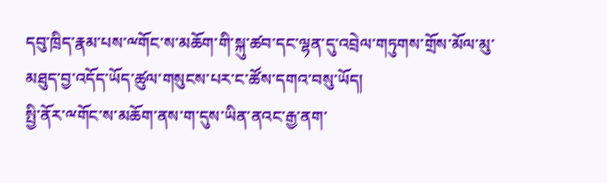དབུ་ཁྲིད་རྣམ་པས་ྋགོང་ས་མཆོག་གི་སྐུ་ཚབ་དང་ལྷན་དུ་འབྲེལ་གཏུགས་གྲོས་མོལ་མུ་མཐུད་བྱ་འདོད་ཡོད་ཚུལ་གསུངས་པར་ང་ཚོས་དགའ་བསུ་ཡོད།
སྤྱི་ནོར་ྋགོང་ས་མཆོག་ནས་ག་དུས་ཡིན་ནའང་རྒྱ་ནག་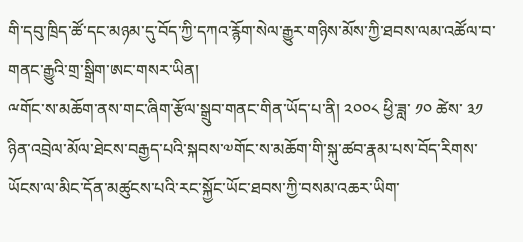གི་དབུ་ཁྲིད་ཚོ་དང་མཉམ་དུ་བོད་ཀྱི་དཀའ་རྙོག་སེལ་རྒྱུར་གཉིས་མོས་ཀྱི་ཐབས་ལམ་འཚོལ་བ་གནང་རྒྱུའི་གྲ་སྒྲིག་ཨང་གསར་ཡིན།
ྋགོང་ས་མཆོག་ནས་གང་ཞིག་རྩོལ་སྒྲུབ་གནང་གིན་ཡོད་པ་ནི། ༢༠༠༨ ཕྱི་ཟླ་ ༡༠ ཚེས་ ༣༡ ཉིན་འབྲེལ་མོལ་ཐེངས་བརྒྱད་པའི་སྐབས་༧གོང་ས་མཆོག་གི་སྐུ་ཚབ་རྣམ་པས་བོད་རིགས་ཡོངས་ལ་མིང་དོན་མཚུངས་པའི་རང་སྐྱོང་ཡོང་ཐབས་ཀྱི་བསམ་འཆར་ཡིག་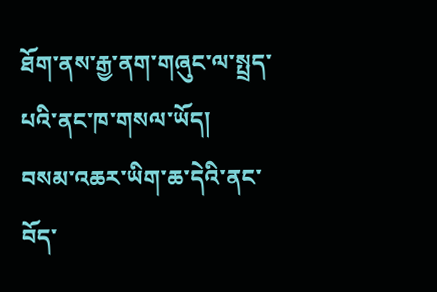ཐོག་ནས་རྒྱ་ནག་གཞུང་ལ་སྤྲད་པའི་ནང་ཁ་གསལ་ཡོད།
བསམ་འཆར་ཡིག་ཆ་དེའི་ནང་བོད་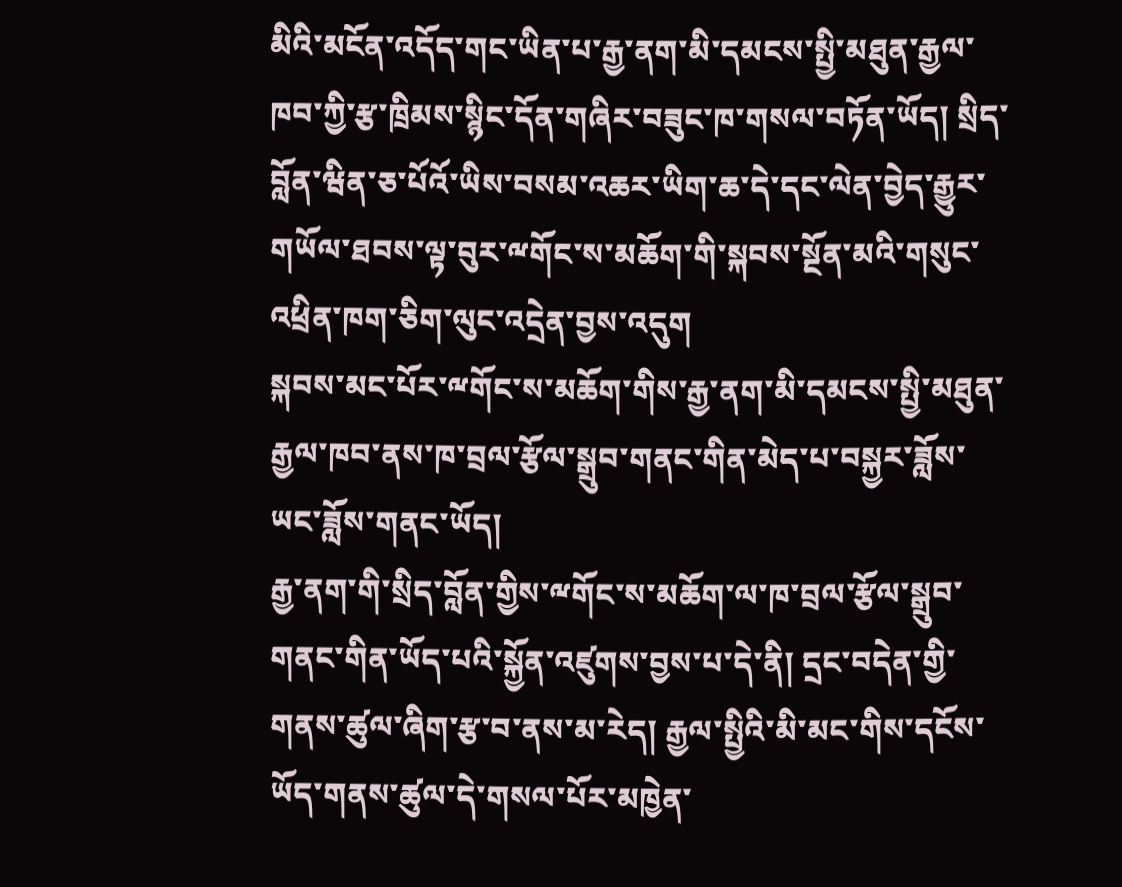མིའི་མངོན་འདོད་གང་ཡིན་པ་རྒྱ་ནག་མི་དམངས་སྤྱི་མཐུན་རྒྱལ་ཁབ་ཀྱི་རྩ་ཁྲིམས་སྙིང་དོན་གཞིར་བཟུང་ཁ་གསལ་བཏོན་ཡོད། སྲིད་བློན་ཝིན་ཅ་པོའོ་ཡིས་བསམ་འཆར་ཡིག་ཆ་དེ་དང་ལེན་བྱེད་རྒྱུར་གཡོལ་ཐབས་ལྟ་བུར་ྋགོང་ས་མཆོག་གི་སྐབས་སྔོན་མའི་གསུང་འཕྲིན་ཁག་ཅིག་ལུང་འདྲེན་བྱས་འདུག
སྐབས་མང་པོར་ྋགོང་ས་མཆོག་གིས་རྒྱ་ནག་མི་དམངས་སྤྱི་མཐུན་རྒྱལ་ཁབ་ནས་ཁ་བྲལ་རྩོལ་སྒྲུབ་གནང་གིན་མེད་པ་བསྐྱར་ཟློས་ཡང་ཟློས་གནང་ཡོད།
རྒྱ་ནག་གི་སྲིད་བློན་གྱིས་ྋགོང་ས་མཆོག་ལ་ཁ་བྲལ་རྩོལ་སྒྲུབ་གནང་གིན་ཡོད་པའི་སྐྱོན་འཛུགས་བྱས་པ་དེ་ནི། དྲང་བདེན་གྱི་གནས་ཚུལ་ཞིག་རྩ་བ་ནས་མ་རེད། རྒྱལ་སྤྱིའི་མི་མང་གིས་དངོས་ཡོད་གནས་ཚུལ་དེ་གསལ་པོར་མཁྱེན་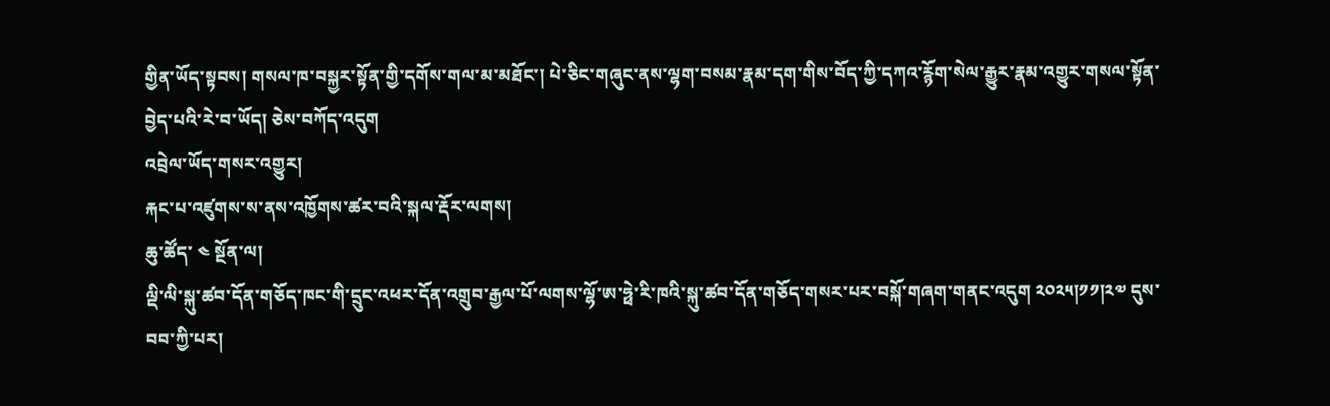གྱིན་ཡོད་སྟབས། གསལ་ཁ་བསྐྱར་སྟོན་གྱི་དགོས་གལ་མ་མཐོང་། པེ་ཅིང་གཞུང་ནས་ལྷག་བསམ་རྣམ་དག་གིས་བོད་ཀྱི་དཀའ་རྙོག་སེལ་རྒྱུར་རྣམ་འགྱུར་གསལ་སྟོན་བྱེད་པའི་རེ་བ་ཡོད། ཅེས་བཀོད་འདུག
འབྲེལ་ཡོད་གསར་འགྱུར།
རྐང་པ་འཛུགས་ས་ནས་འཁྱོགས་ཚར་བའི་སྐལ་རྡོར་ལགས།
ཆུ་ཚོད་ ༤ སྔོན་ལ།
ལྡི་ལི་སྐུ་ཚབ་དོན་གཅོད་ཁང་གི་དྲུང་འཕར་དོན་འགྲུབ་རྒྱལ་པོ་ལགས་ལྷོ་ཨ་ཧྥེ་རི་ཁའི་སྐུ་ཚབ་དོན་གཅོད་གསར་པར་བསྐོ་གཞག་གནང་འདུག ༢༠༢༥།༡༡།༢༧ དུས་བབ་ཀྱི་པར།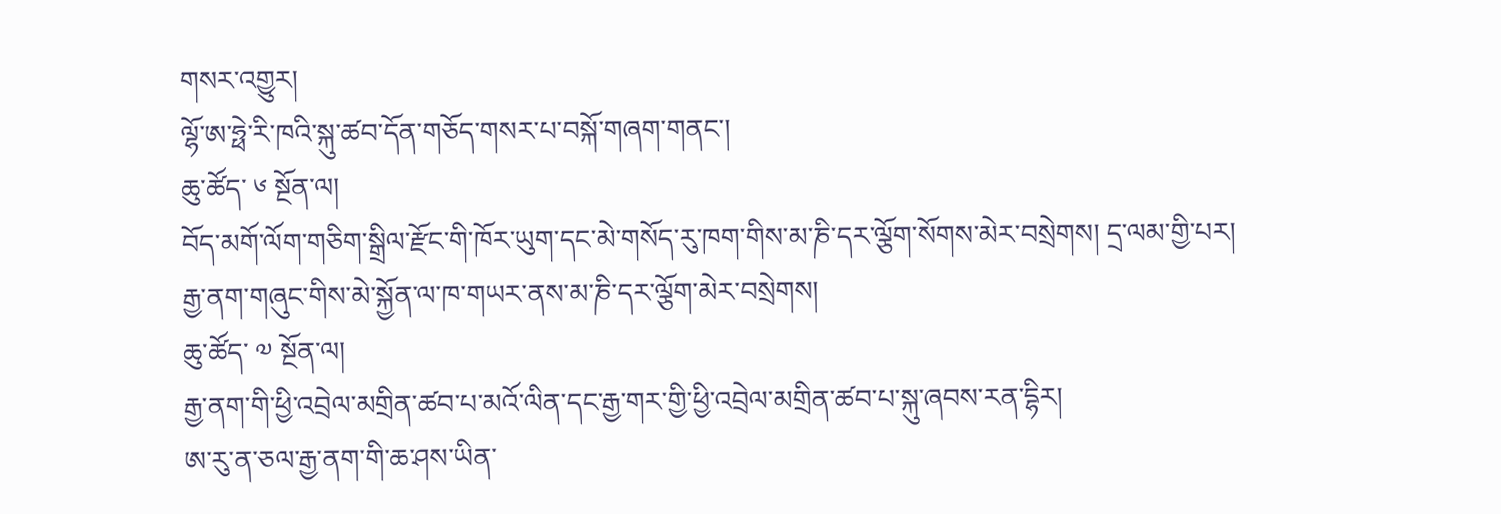གསར་འགྱུར།
ལྷོ་ཨ་ཧྥེ་རི་ཁའི་སྐུ་ཚབ་དོན་གཅོད་གསར་པ་བསྐོ་གཞག་གནང་།
ཆུ་ཚོད་ ༦ སྔོན་ལ།
བོད་མགོ་ལོག་གཅིག་སྒྲིལ་རྫོང་གི་ཁོར་ཡུག་དང་མེ་གསོད་རུ་ཁག་གིས་མ་ཎི་དར་ལྕོག་སོགས་མེར་བསྲེགས། དྲ་ལམ་གྱི་པར།
རྒྱ་ནག་གཞུང་གིས་མེ་སྐྱོན་ལ་ཁ་གཡར་ནས་མ་ཎི་དར་ལྕོག་མེར་བསྲེགས།
ཆུ་ཚོད་ ༧ སྔོན་ལ།
རྒྱ་ནག་གི་ཕྱི་འབྲེལ་མགྲིན་ཚབ་པ་མའོ་ལིན་དང་རྒྱ་གར་གྱི་ཕྱི་འབྲེལ་མགྲིན་ཚབ་པ་སྐུ་ཞབས་རན་དྷིར།
ཨ་རུ་ན་ཅལ་རྒྱ་ནག་གི་ཆ་ཤས་ཡིན་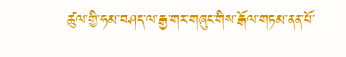ཚུལ་གྱི་ཧམ་བཤད་ལ་རྒྱ་གར་གཞུང་གིས་རྒོལ་གཏམ་ནན་པོ་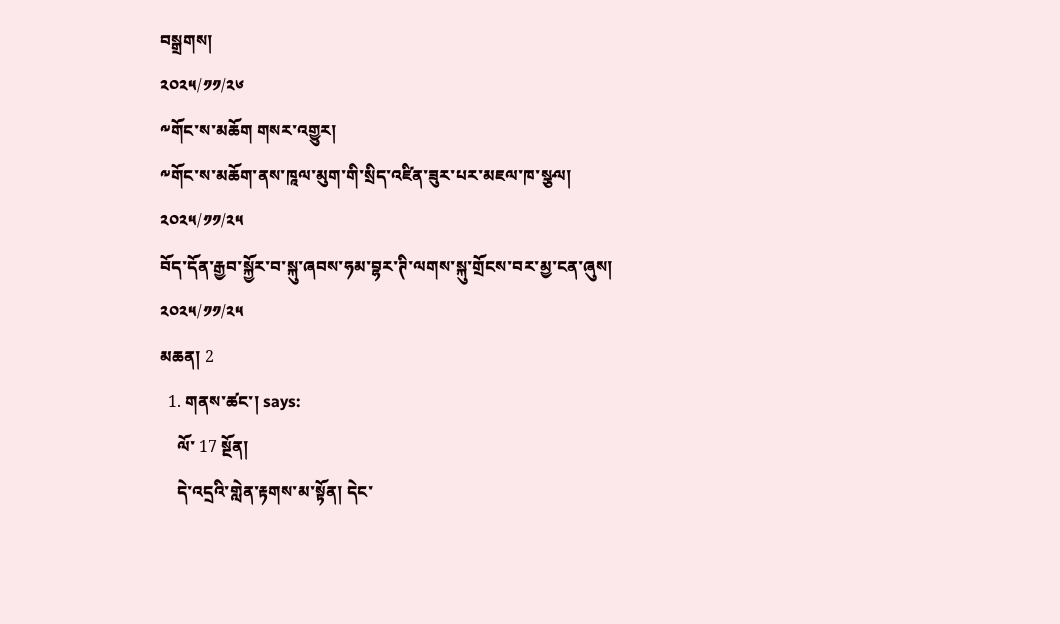བསྒྲགས།
༢༠༢༥/༡༡/༢༦
༸གོང་ས་མཆོག གསར་འགྱུར།
༸གོང་ས་མཆོག་ནས་ཁཱལ་མུག་གི་སྲིད་འཛིན་ཟུར་པར་མཇལ་ཁ་སྩལ།
༢༠༢༥/༡༡/༢༥
བོད་དོན་རྒྱབ་སྐྱོར་བ་སྐུ་ཞབས་ཧམ་བྷར་ཊི་ལགས་སྐུ་གྲོངས་བར་མྱ་ངན་ཞུས།
༢༠༢༥/༡༡/༢༥
མཆན། 2
  1. གནས་ཚང་། says:
    ལོ་ 17 སྔོན།
    དེ་འདྲའི་གླེན་རྟགས་མ་སྟོན། དེང་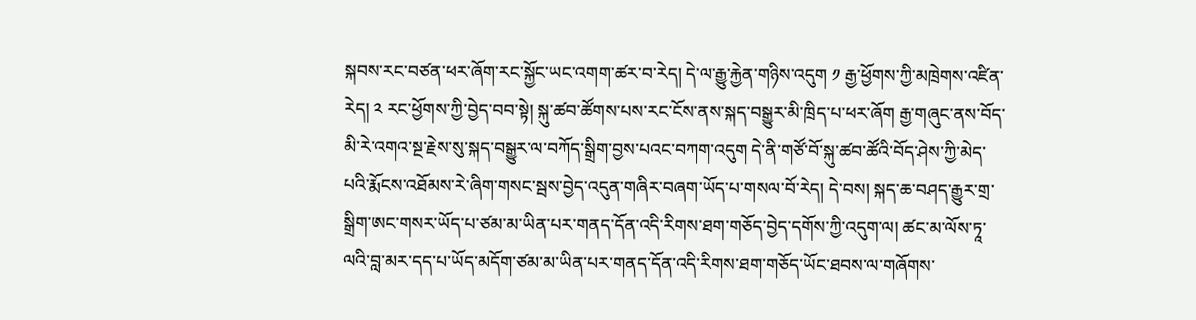སྐབས་རང་བཙན་ཕར་ཞོག་རང་སྐྱོང་ཡང་འགག་ཚར་བ་རེད། དེ་ལ་རྒྱུ་རྐྱེན་གཉིས་འདུག ༡ རྒྱ་ཕྱོགས་ཀྱི་མཁྲེགས་འཛིན་རེད། ༢ རང་ཕྱོགས་ཀྱི་བྱེད་བབ་སྟེ། སྐུ་ཚབ་ཚོགས་པས་རང་ངོས་ནས་སྐད་བསྒྱུར་མི་ཁྲིད་པ་ཕར་ཞོག རྒྱ་གཞུང་ནས་བོད་མི་རེ་འགའ་སྔ་རྗེས་སུ་སྐད་བསྒྱུར་ལ་བཀོད་སྒྲིག་བྱས་པའང་བཀག་འདུག དེ་ནི་གཙོ་བོ་སྐུ་ཚབ་ཚོའི་བོད་ཤེས་ཀྱི་མེད་པའི་རྨོངས་འཐོམས་རེ་ཞིག་གསང་སྦས་བྱེད་འདུན་གཞིར་བཞག་ཡོད་པ་གསལ་བོ་རེད། དེ་བས། སྐད་ཆ་བཤད་རྒྱུར་གྲ་སྒྲིག་ཨང་གསར་ཡོད་པ་ཙམ་མ་ཡིན་པར་གནད་དོན་འདི་རིགས་ཐག་གཅོད་བྱེད་དགོས་ཀྱི་འདུག་ལ། ཚང་མ་ལོས་ཏཱ་ལའི་བླ་མར་དད་པ་ཡོད་མདོག་ཙམ་མ་ཡིན་པར་གནད་དོན་འདི་རིགས་ཐག་གཅོད་ཡོང་ཐབས་ལ་གཞོགས་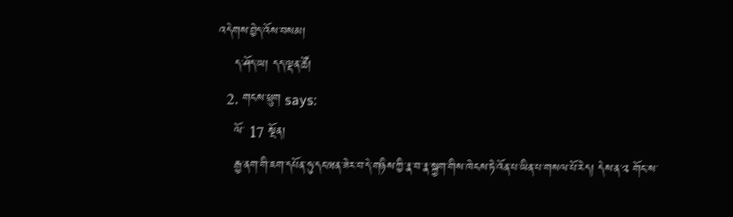འདེགས་བྱེད་འོས་བསམ།
    ད་ཤོད་ཡ། དད་ལྡན་ཚོ།
  2. གངས་ཕྲུག says:
    ལོ་ 17 སྔོན།
    རྒྱ་ནག་གི་ཇག་དཔོན་ཧུ་དང་ཝན་ཟེར་བ་དེ་གཉིས་ཀྱི་རྣ་བ་རྣ་སྐྱག་གིས་ཁེངས་ཏེ་འོན་པ་ཡིན་པ་གསལ་པོ་རེད། དེས་ན་༢ གོང་ས་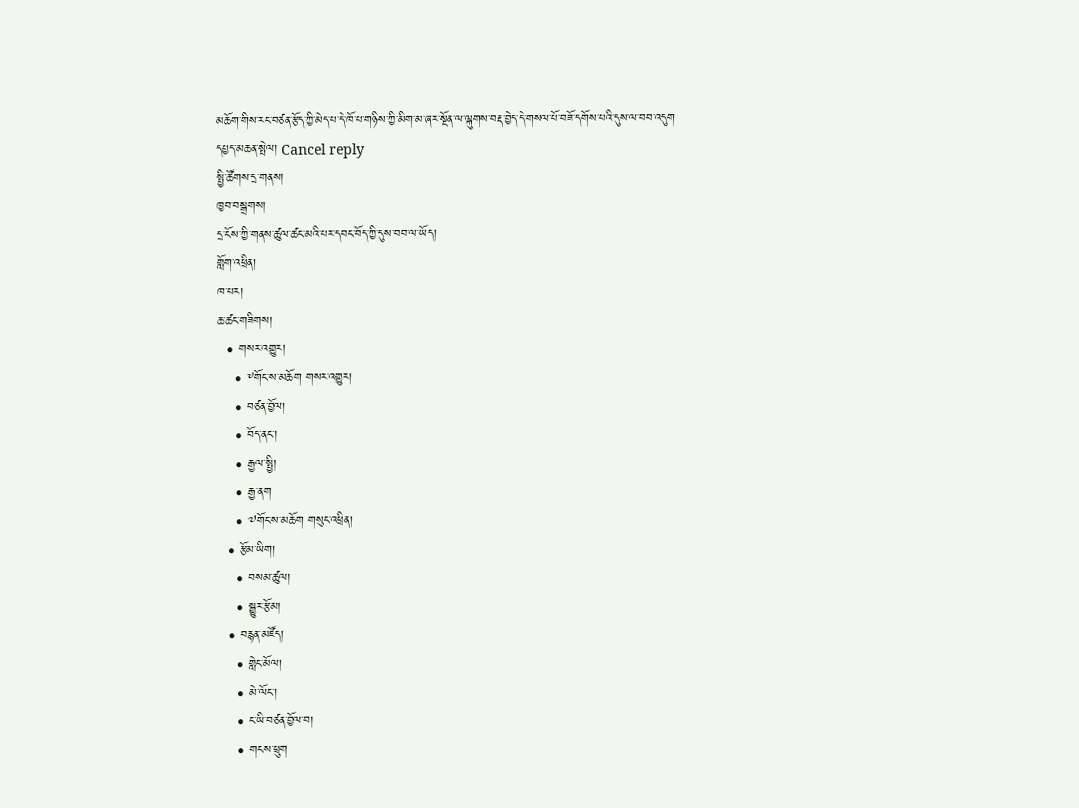མཆོག་གིས་རང་བཙན་རྩོད་ཀྱི་མེད་པ་དེ་ཁོ་པ་གཉིས་ཀྱི་མིག་མ་ཞར་སྔོན་ལ་ལྐུགས་བརྡ་བྱེད་དེ་གསལ་པོ་བཟོ་དགོས་པའི་དུས་ལ་བབ་འདུག
དཔྱད་མཆན་སྤེལ། Cancel reply
སྤྱི་ཚོགས་དྲ་གནས།
ཁྱབ་བསྒྲགས།
དྲ་ངོས་ཀྱི་གནས་ཚུལ་ཚང་མའི་པར་དབང་བོད་ཀྱི་དུས་བབ་ལ་ཡོད།
གློག་འཕྲིན།
ཁ་པར།
ཆ་ཚང་གཟིགས།
  • གསར་འགྱུར།
    • ༸གོང་ས་མཆོག གསར་འགྱུར།
    • བཙན་བྱོལ།
    • བོད་ནང་།
    • རྒྱལ་སྤྱི།
    • རྒྱ་ནག
    • ༧གོང་ས་མཆོག གསུང་འཕྲིན།
  • རྩོམ་ཡིག།
    • བསམ་ཚུལ།
    • སྒྱུར་རྩོམ།
  • བརྙན་མཛོད།
    • གླེང་མོལ།
    • མེ་ལོང་།
    • ང་ཡི་བཙན་བྱོལ་བ།
    • གངས་ཕྲུག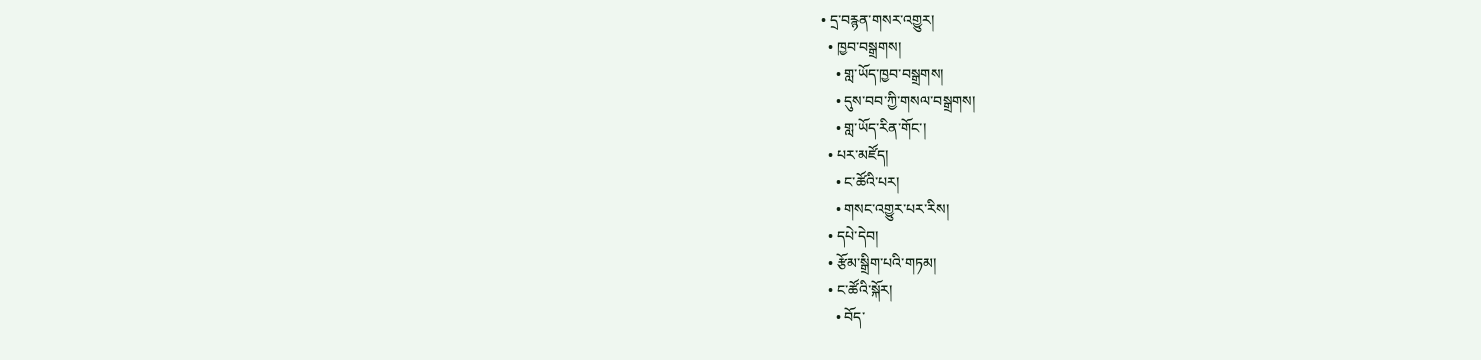• དྲ་བརྙན་གསར་འགྱུར།
  • ཁྱབ་བསྒྲགས།
    • གླ་ཡོད་ཁྱབ་བསྒྲགས།
    • དུས་བབ་ཀྱི་གསལ་བསྒྲགས།
    • གླ་ཡོད་རིན་གོང་།
  • པར་མཛོད།
    • ང་ཚོའི་པར།
    • གསང་འགྱུར་པར་རིས།
  • དཔེ་དེབ།
  • རྩོམ་སྒྲིག་པའི་གཏམ།
  • ང་ཚོའི་སྐོར།
    • བོད་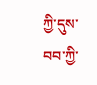ཀྱི་དུས་བབ་ཀྱི་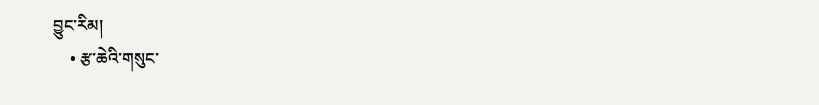བྱུང་རིམ།
    • རྩ་ཆེའི་གསུང་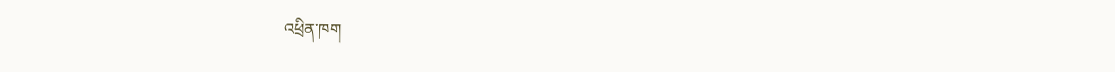འཕྲིན་ཁག